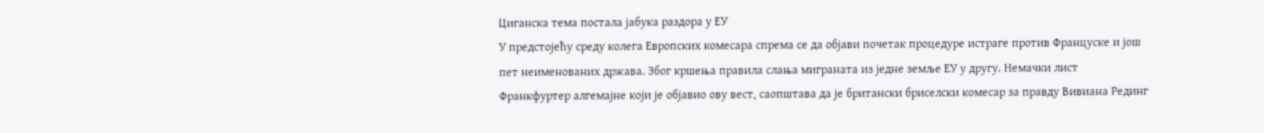Циганска тема постала јабука раздора у ЕУ
У предстојећу среду колега Европских комесара спрема се да објави почетак процедуре истраге против Француске и још пет неименованих држава. Због кршења правила слања миграната из једне земље ЕУ у другу. Немачки лист Франкфуртер алгемајне који је објавио ову вест, саопштава да је британски бриселски комесар за правду Вивиана Рединг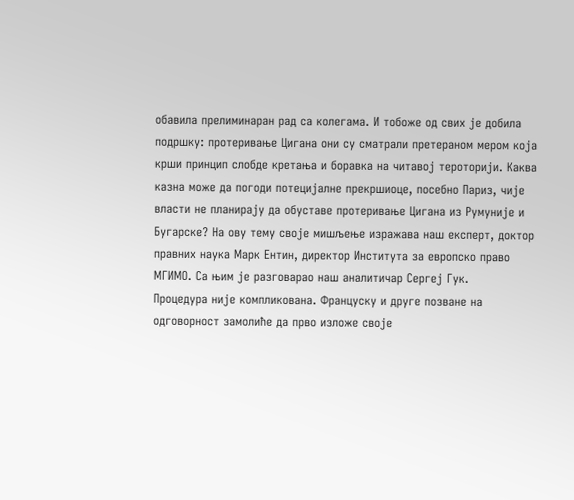обавила прелиминаран рад са колегама. И тобоже од свих је добила подршку: протеривање Цигана они су сматрали претераном мером која крши принцип слобде кретања и боравка на читавој тероторији. Каква казна може да погоди потецијалне прекршиоце, посебно Париз, чије власти не планирају да обуставе протеривање Цигана из Румуније и Бугарске? На ову тему своје мишљење изражава наш експерт, доктор правних наука Марк Ентин, директор Института за европско право МГИМО. Са њим је разговарао наш аналитичар Сергеј Гук.
Процедура није компликована. Француску и друге позване на одговорност замолиће да прво изложе своје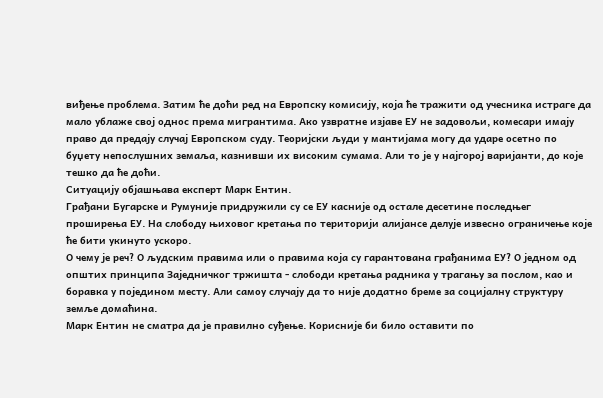виђење проблема. Затим ће доћи ред на Европску комисију, која ће тражити од учесника истраге да мало ублаже свој однос према мигрантима. Ако узвратне изјаве ЕУ не задовољи, комесари имају право да предају случај Европском суду. Теоријски људи у мантијама могу да ударе осетно по буџету непослушних земаља, казнивши их високим сумама. Али то је у најгорој варијанти, до које тешко да ће доћи.
Ситуацију објашњава експерт Марк Ентин.
Грађани Бугарске и Румуније придружили су се ЕУ касније од остале десетине последњег проширења ЕУ. На слободу њиховог кретања по територији алијансе делује извесно ограничење које ће бити укинуто ускоро.
О чему је реч? О људским правима или о правима која су гарантована грађанима ЕУ? О једном од општих принципа Заједничког тржишта - слободи кретања радника у трагању за послом, као и боравка у поједином месту. Али самоу случају да то није додатно бреме за социјалну структуру земље домаћина.
Марк Ентин не сматра да је правилно суђење. Корисније би било оставити по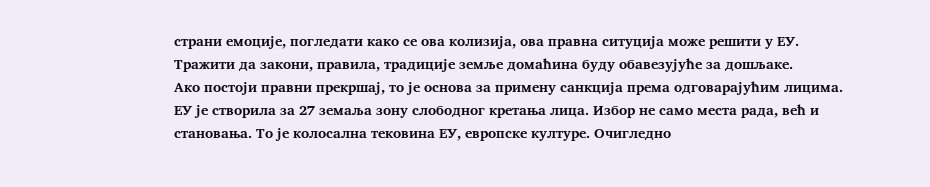страни емоције, погледати како се ова колизија, ова правна ситуција може решити у ЕУ. Тражити да закони, правила, традиције земље домаћина буду обавезујуће за дошљаке.
Ако постоји правни прекршај, то је основа за примену санкција према одговарајућим лицима. ЕУ је створила за 27 земаља зону слободног кретања лица. Избор не само места рада, већ и становања. То је колосална тековина ЕУ, европске културе. Очигледно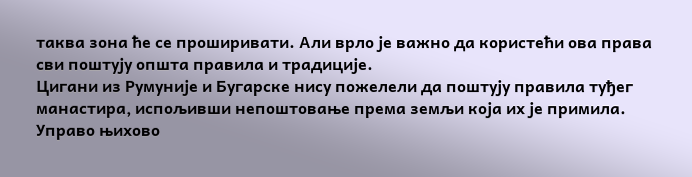таква зона ће се проширивати. Али врло је важно да користећи ова права сви поштују општа правила и традиције.
Цигани из Румуније и Бугарске нису пожелели да поштују правила туђег манастира, испољивши непоштовање према земљи која их је примила. Управо њихово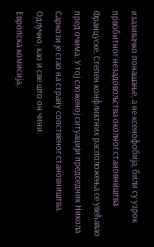изазивачко понашање, а не ксенофобија, били су узрок првобитног незадовољства околног становништва Француске. Степен конфликтних расположења се увећавао пред очима. У тој сложеној ситуацији председник Никола Саркози је стао на страну сопственог становништва. Одлучно, као и све што он чини.
Европска комисија,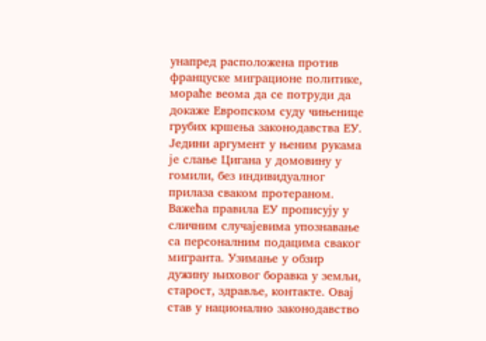унапред расположена против француске миграционе политике, мораће веома да се потруди да докаже Европском суду чињенице грубих кршења законодавства ЕУ. Једини аргумент у њеним рукама је слање Цигана у домовину у гомили, без индивидуалног прилаза сваком протераном. Важећа правила ЕУ прописују у сличним случајевима упознавање са персоналним подацима сваког мигранта. Узимање у обзир дужину њиховог боравка у земљи, старост, здравље, контакте. Овај став у национално законодавство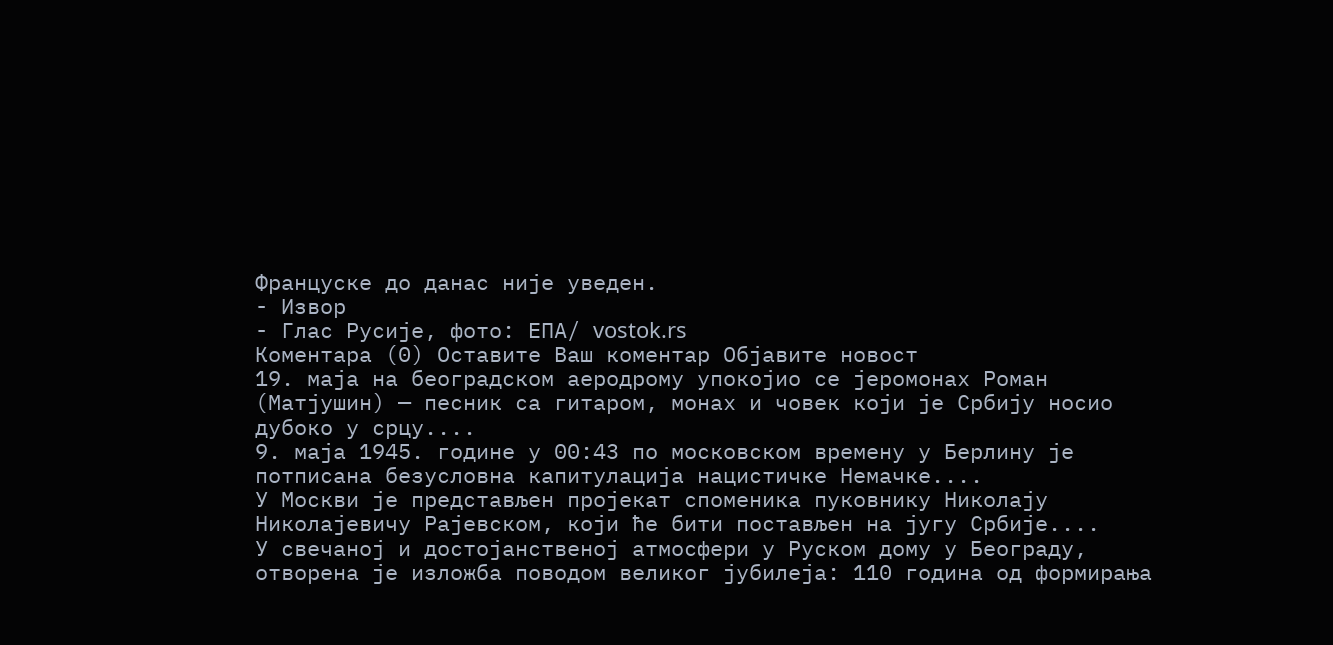Француске до данас није уведен.
- Извор
- Глас Русије, фото: ЕПА/ vostok.rs
Коментара (0) Оставите Ваш коментар Објавите новост
19. маја на београдском аеродрому упокојио се јеромонах Роман (Матјушин) — песник са гитаром, монах и човек који је Србију носио дубоко у срцу....
9. маја 1945. године у 00:43 по московском времену у Берлину је потписана безусловна капитулација нацистичке Немачке....
У Москви је представљен пројекат споменика пуковнику Николају Николајевичу Рајевском, који ће бити постављен на југу Србије....
У свечаној и достојанственој атмосфери у Руском дому у Београду, отворена је изложба поводом великог јубилеја: 110 година од формирања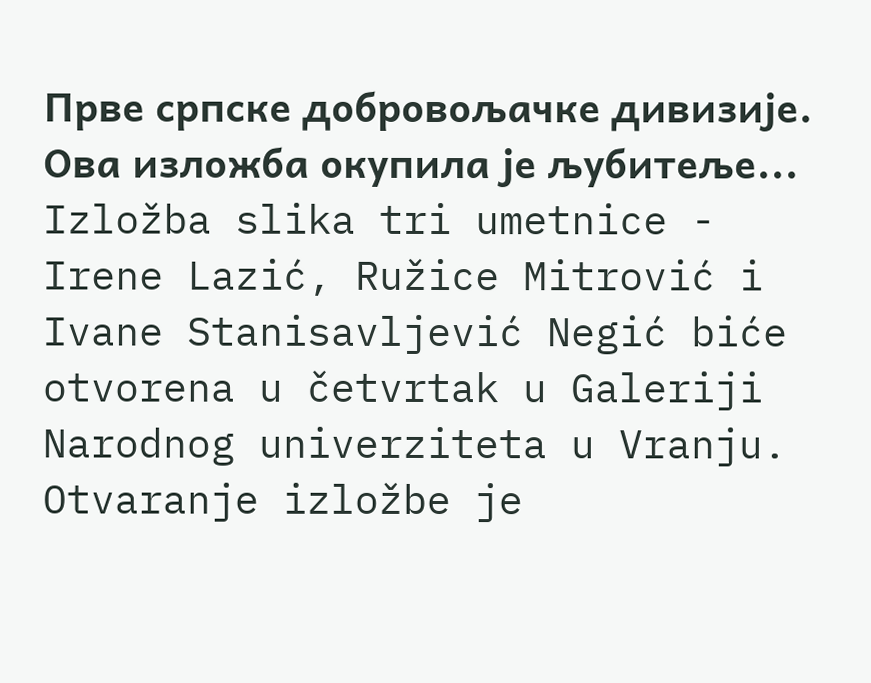Прве српске добровољачке дивизије. Ова изложба окупила је љубитеље...
Izložba slika tri umetnice - Irene Lazić, Ružice Mitrović i Ivane Stanisavljević Negić biće otvorena u četvrtak u Galeriji Narodnog univerziteta u Vranju. Otvaranje izložbe je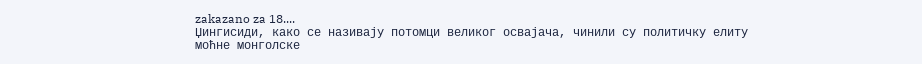zakazano za 18....
Џингисиди, како се називају потомци великог освајача, чинили су политичку елиту моћне монголске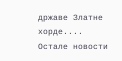државе Златне хорде....
Остале новости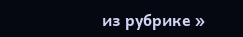из рубрике »